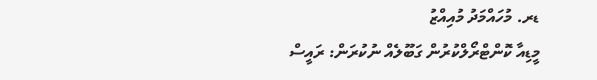ޑރ. މުހައްމަދު މުއިއްޒު
މީޑިއާ ކޮންޓްރޯލްކުރުން ގަބޫލެއް ނުކުރަން: ރައީސް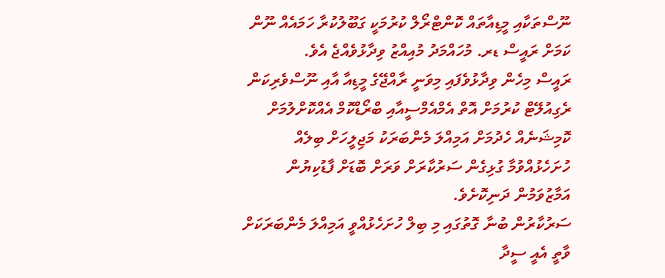ނޫސްތަކާއި މީޑިއާތައް ކޮންޓްރޯލް ކުރުމަކީ ގަބޫލުކުރާ ހަމައެއް ނޫން ކަމަށް ރައީސް ޑރ. މުހައްމަދު މުއިއްޒު ވިދާޅުވެއްޖެ އެވެ.
ރައީސް މިހެން ވިދާޅުވެފައި މިވަނީ ރާއްޖޭގެ މީޑިއާ އާއި ނޫސްވެރިކަން ރެގިއުލޭޓް ކުރުމަށް އޮތް އެމްއެމްސީއާއި ބްރޯޑްކޮމް އެއްކޮށްލުމަށް ކޮމިޝަނެއް ހެދުމަށް އަމިއްލަ މެންބަރަކު މަޖިލީހަށް ބިލެއް ހުށަހެޅުއްވުމާ ގުޅިގެން ސަރުކާރަށް ވަރަށް ބޮޑަށް ފާޑުކިޔުން އަމާޒުވަމުން ދަނިކޮށެވެ.
ސަރުކާރުން ބުނާ ގޮތުގައި މި ބިލް ހުށަހެޅުއްވީ އަމިއްލަ މެންބަރަކަށް ވާތީ އެއީ ސީދާ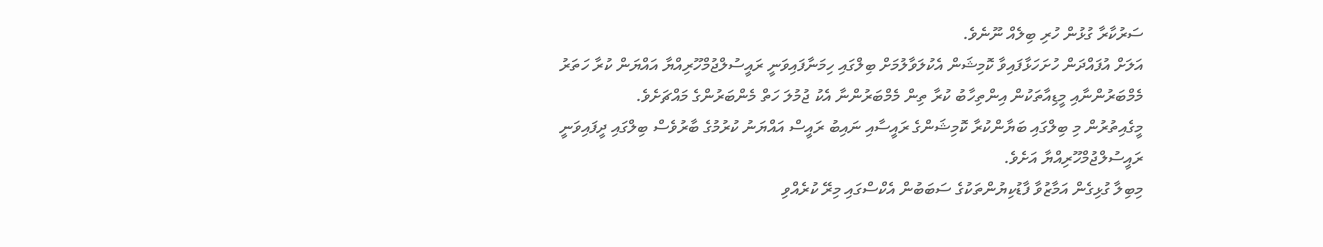ސަރުކާރާ ގުޅުން ހުރި ބިލެއް ނޫނެވެ.
އަލަށް އުފައްދަން ހުށަހަޅާފައިވާ ކޮމިޝަން އެކުލަވާލުމަށް ބިލްގައި ހިމަނާފައިވަނީ ރައީސުލްޖުމްހޫރިއްޔާ އައްޔަން ކުރާ ހަތަރު މެމްބަރުންނާއި މީޑިއާތަކުން އިންތިހާބު ކުރާ ތިން މެމްބަރުންނާ އެކު ޖުމުލަ ހަތް މެންބަރުންގެ މައްޗަށެވެ.
މީގެއިތުރުން މި ބިލްގައި ބަޔާންކުރާ ކޮމިޝަންގެ ރައީސާއި ނައިބު ރައީސް އައްޔަނު ކުރުމުގެ ބާރުވެސް ބިލްގައި ދީފައިވަނީ ރައީސުލްޖުމްހޫރިއްޔާ އަށެވެ.
މިބިލާ ގުޅިގެން އަމާޒުވާ ފާޑުކިޔުންތަކުގެ ސަބަބުން އެކްސްގައި މިރޭ ކުރެއްވި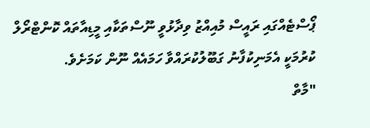ޕޯސްޓެއްގައި ރައީސް މުއިއްޒު ވިދާޅުވީ ނޫސްތަކާއި މީޑިއާތައް ކޮންޓްރޯލް ކުރުމަކީ އެމަނިކުފާނު ގަބޫލުކުރައްވާ ހަމައެއް ނޫން ކަމަށެވެ.
"މާތް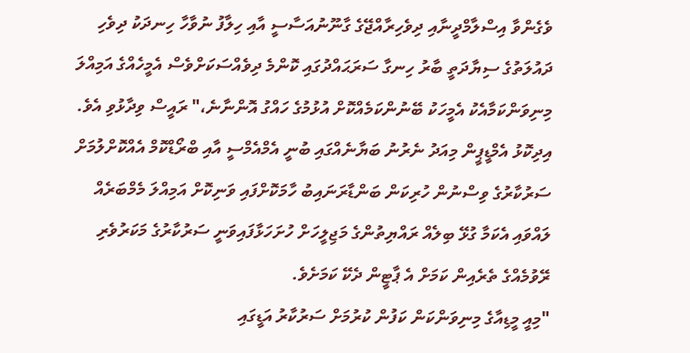ވެގެންވާ އިސްލާމްދީނާއި ދިވެހިރާއްޖޭގެ ގާނޫނުއަސާސީ އާއި ހިލާފު ނުވާހާ ހިނދަކު ދިވެހި ދައުލަތުގެ ސިޔާދަތީ ބާރު ހިނގާ ސަރަޙައްދުގައި ކޮންމެ ދިވެއްސަކަށްވެސް އެމީހެއްގެ އަމިއްލަ މިނިވަންކަމާއެކު އެމީހަކު ބޭނުންކަމެއްކޮށް އުޅުމުގެ ހައްގު އޮންނާނެ،" ރައީސް ވިދާޅުވި އެވެ.
އިދިކޮޅު އެމްޑީޕީން މިއަދު ނެރުނު ބަޔާނެއްގައި ބުނީ އެމްއެމްސީ އާއި ބްރޯޑްކޮމް އެއްކޮށްލުމަށް ސަރުކާރުގެ ވިސްނުން ހުރިކަން ބަންޑާރަނައިބު ހާމަކޮށްފައި ވަނިކޮށް އަމިއްލަ މެމްބަރެއް ލައްވައި އެކަމާ ގުޅޭ ބިލެއް ރައްޔިތުންގެ މަޖިލީހަށް ހުށަހަޅާފައިވަނީ ސަރުކާރުގެ މަކަރުވެރި ރޭވުމެއްގެ ތެރެއިން ކަމަށް އެ ޕާޓީން ދެކޭ ކަމަށެވެ.
"މިއީ މީޑިއާގެ މިނިވަންކަން ކަފުން ކުރުމަށް ސަރުކާރު އަޑީގައި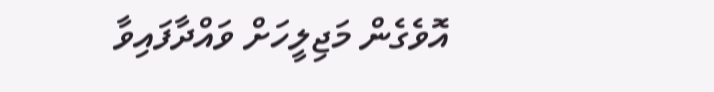އޮވެގެން މަޖިލީހަށް ވައްދާފައިވާ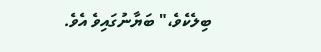ބިލެކެވެ،" ބަޔާނުގައިވެ އެވެ.